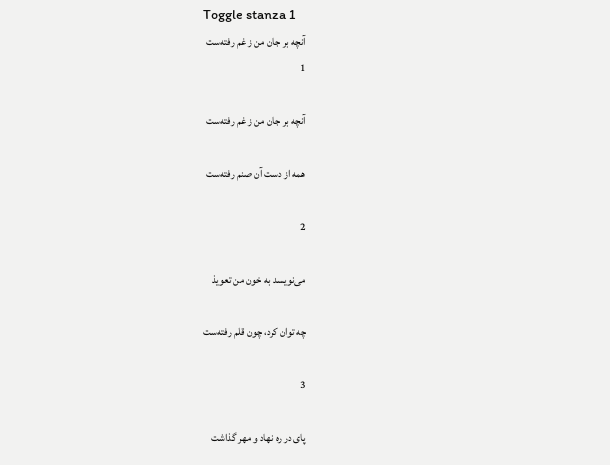Toggle stanza 1
آنچه بر جان من ز غم رفته‌ست
1

آنچه بر جان من ز غم رفته‌ست

همه از دست آن صنم رفته‌ست

2

می‌نویسد به خون من تعویذ

چه توان کرد، چون قلم رفته‌ست

3

پای در ره نهاد و مهر گذاشت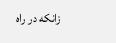زانکه در راه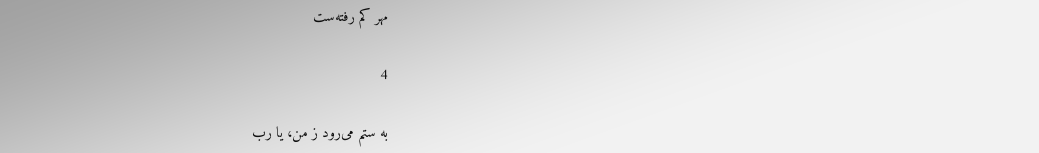مهر کم رفته‌ست

4

به ستم می‌رود ز من، یا رب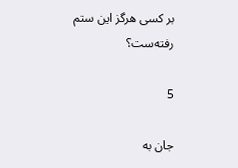بر کسی هرگز این ستم رفته‌ست؟

5

جان به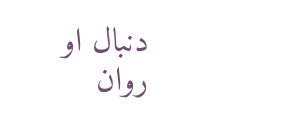دنبال او روان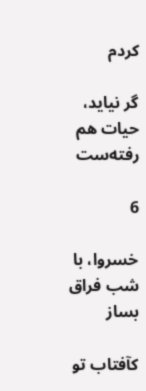کردم

گر نیاید، حیات هم رفته‌ست

6

خسروا، با شب فراق بساز

کآفتاب تو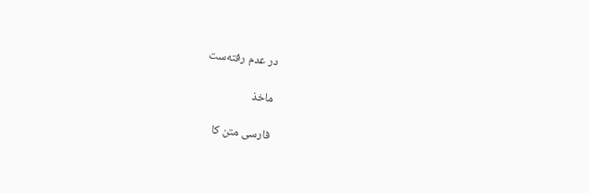در عدم رفته‌ست

ماخذ

فارسی متن کا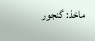ماخذ: گنجور